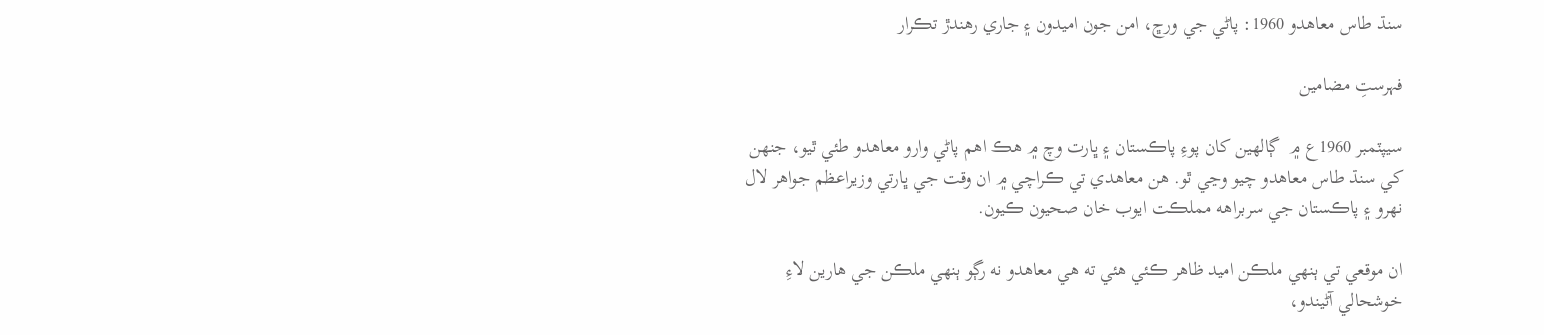سنڌ طاس معاهدو 1960: پاڻي جي ورڇ، امن جون اميدون ۽ جاري رهندڙ تڪرار

فہرستِ مضامین

سيپٽمبر 1960ع ۾  ڳالهين کان پوءِ پاڪستان ۽ ڀارت وچ ۾ هڪ اهم پاڻي وارو معاهدو طئي ٿيو، جنهن کي سنڌ طاس معاهدو چيو وڃي ٿو. هن معاهدي تي ڪراچي ۾ ان وقت جي ڀارتي وزيراعظم جواهر لال نھرو ۽ پاڪستان جي سربراهه مملڪت ايوب خان صحيون ڪيون.

ان موقعي تي ٻنهي ملڪن اميد ظاهر ڪئي هئي ته هي معاهدو نه رڳو ٻنهي ملڪن جي هارين لاءِ خوشحالي آڻيندو،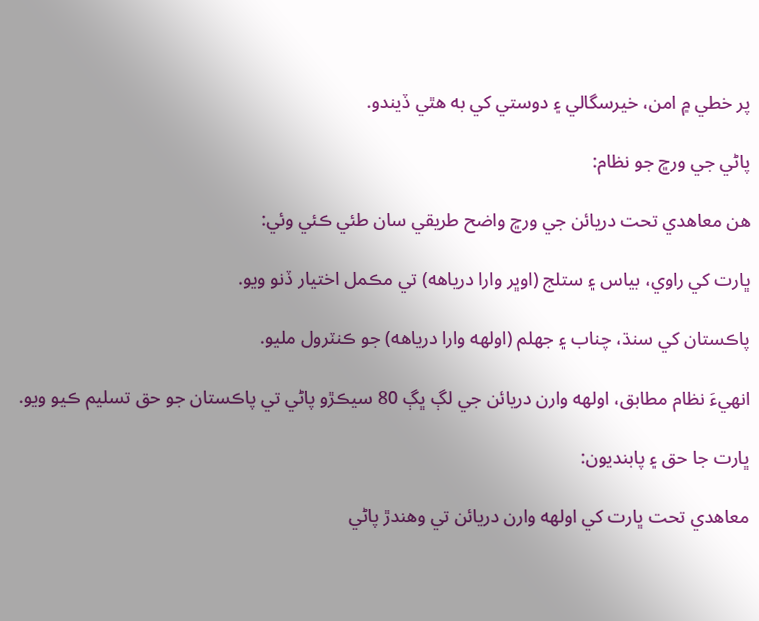پر خطي ۾ امن، خيرسگالي ۽ دوستي کي به هٿي ڏيندو.

پاڻي جي ورڇ جو نظام:

هن معاهدي تحت دريائن جي ورڇ واضح طريقي سان طئي ڪئي وئي:

ڀارت کي راوي، بياس ۽ ستلج (اوڀر وارا درياهه) تي مڪمل اختيار ڏنو ويو.

پاڪستان کي سنڌ، چناب ۽ جهلم (اولهه وارا درياهه) جو ڪنٽرول مليو.

انهيءَ نظام مطابق، اولهه وارن دريائن جي لڳ ڀڳ 80 سيڪڙو پاڻي تي پاڪستان جو حق تسليم ڪيو ويو.

ڀارت جا حق ۽ پابنديون:

معاهدي تحت ڀارت کي اولهه وارن دريائن تي وهندڙ پاڻي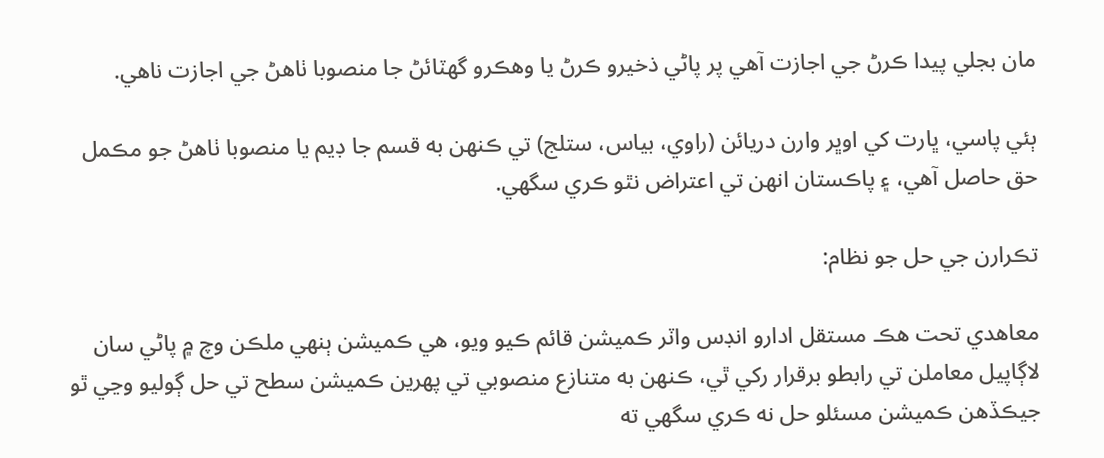مان بجلي پيدا ڪرڻ جي اجازت آهي پر پاڻي ذخيرو ڪرڻ يا وهڪرو گهٽائڻ جا منصوبا ٺاهڻ جي اجازت ناهي.

ٻئي پاسي، ڀارت کي اوڀر وارن دريائن (راوي، بياس، ستلج) تي ڪنهن به قسم جا ڊيم يا منصوبا ٺاهڻ جو مڪمل حق حاصل آهي، ۽ پاڪستان انهن تي اعتراض نٿو ڪري سگهي.

تڪرارن جي حل جو نظام:

معاهدي تحت هڪ مستقل ادارو انڊس واٽر ڪميشن قائم ڪيو ويو، هي ڪميشن ٻنهي ملڪن وچ ۾ پاڻي سان لاڳاپيل معاملن تي رابطو برقرار رکي ٿي، ڪنهن به متنازع منصوبي تي پهرين ڪميشن سطح تي حل ڳوليو وڃي ٿو جيڪڏهن ڪميشن مسئلو حل نه ڪري سگهي ته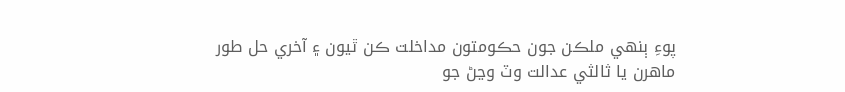پوءِ ٻنهي ملڪن جون حڪومتون مداخلت ڪن ٿيون ۽ آخري حل طور ماهرن يا ثالثي عدالت وٽ وڃڻ جو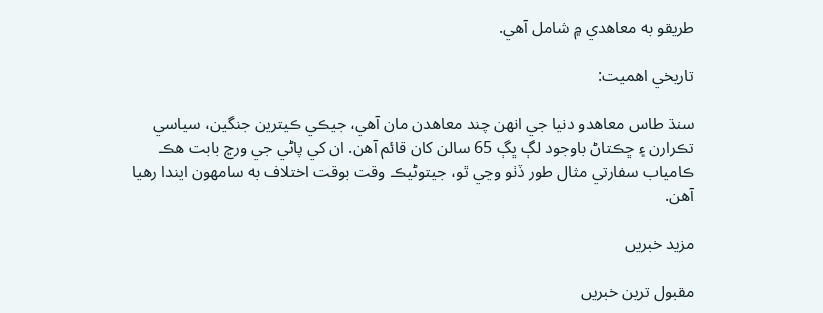طريقو به معاهدي ۾ شامل آهي.

تاريخي اهميت:

سنڌ طاس معاهدو دنيا جي انهن چند معاهدن مان آهي، جيڪي ڪيترين جنگين، سياسي تڪرارن ۽ ڇڪتاڻ باوجود لڳ ڀڳ 65 سالن کان قائم آهن. ان کي پاڻي جي ورڇ بابت هڪ ڪامياب سفارتي مثال طور ڏٺو وڃي ٿو، جيتوڻيڪ وقت بوقت اختلاف به سامهون ايندا رهيا آهن.

مزید خبریں

مقبول ترین خبریں